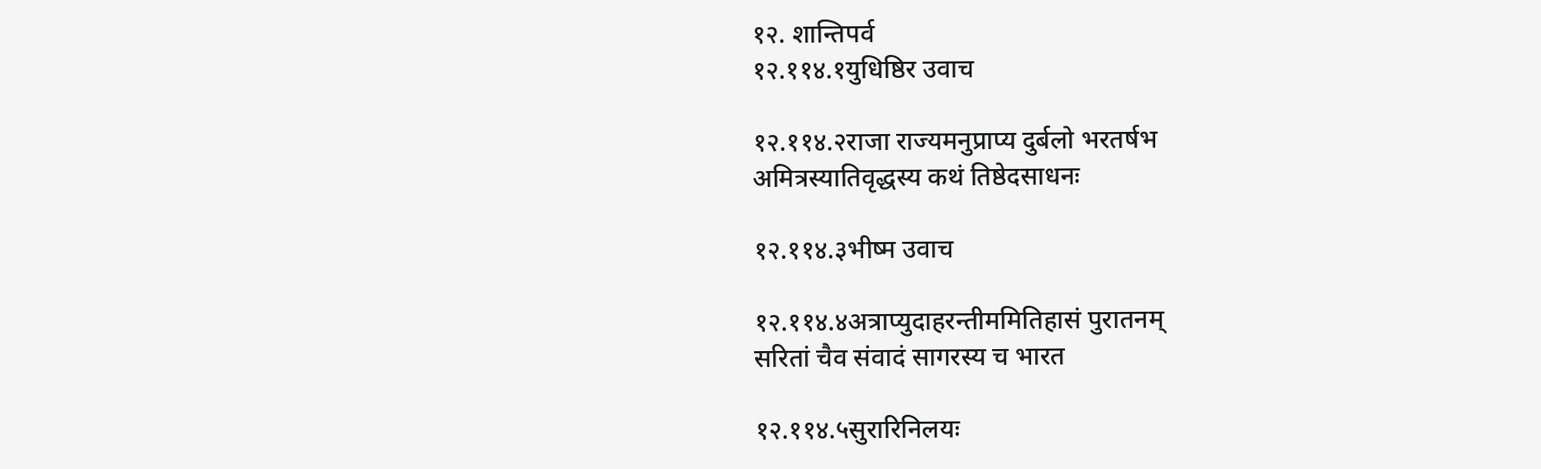१२. शान्तिपर्व
१२.११४.१युधिष्ठिर उवाच

१२.११४.२राजा राज्यमनुप्राप्य दुर्बलो भरतर्षभ
अमित्रस्यातिवृद्धस्य कथं तिष्ठेदसाधनः

१२.११४.३भीष्म उवाच

१२.११४.४अत्राप्युदाहरन्तीममितिहासं पुरातनम्
सरितां चैव संवादं सागरस्य च भारत

१२.११४.५सुरारिनिलयः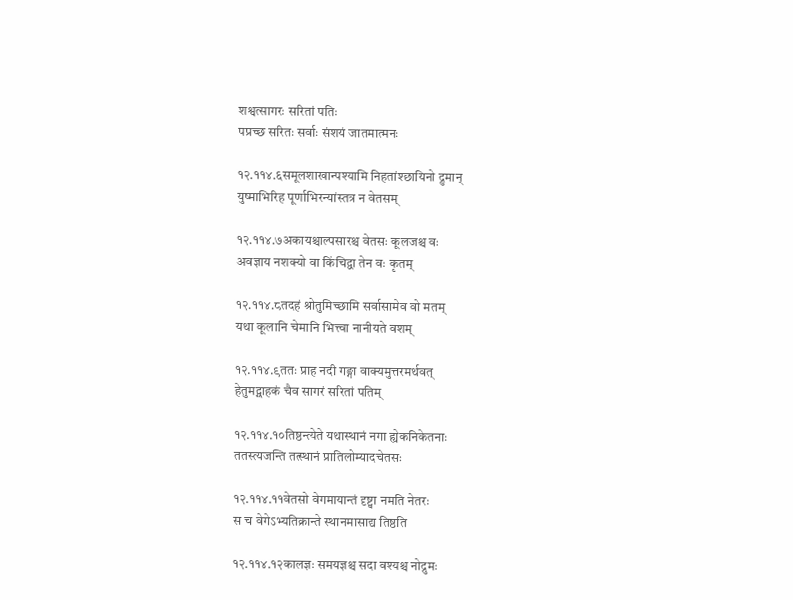शश्वत्सागरः सरितां पतिः
पप्रच्छ सरितः सर्वाः संशयं जातमात्मनः

१२.११४.६समूलशाखान्पश्यामि निहतांश्छायिनो द्रुमान्
युष्माभिरिह पूर्णाभिरन्यांस्तत्र न वेतसम्

१२.११४.७अकायश्चाल्पसारश्च वेतसः कूलजश्च वः
अवज्ञाय नशक्यो वा किंचिद्वा तेन वः कृतम्

१२.११४.८तदहं श्रोतुमिच्छामि सर्वासामेव वो मतम्
यथा कूलानि चेमानि भित्त्वा नानीयते वशम्

१२.११४.९ततः प्राह नदी गङ्गा वाक्यमुत्तरमर्थवत्
हेतुमद्ग्राहकं चैव सागरं सरितां पतिम्

१२.११४.१०तिष्ठन्त्येते यथास्थानं नगा ह्येकनिकेतनाः
ततस्त्यजन्ति तत्स्थानं प्रातिलोम्यादचेतसः

१२.११४.११वेतसो वेगमायान्तं दृष्ट्वा नमति नेतरः
स च वेगेऽभ्यतिक्रान्ते स्थानमासाद्य तिष्ठति

१२.११४.१२कालज्ञः समयज्ञश्च सदा वश्यश्च नोद्रुमः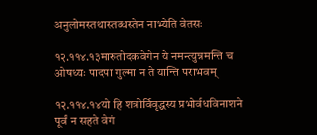अनुलोमस्तथास्तब्धस्तेन नाभ्येति वेतसः

१२.११४.१३मारुतोदकवेगेन ये नमन्त्युन्नमन्ति च
ओषध्यः पादपा गुल्मा न ते यान्ति पराभवम्

१२.११४.१४यो हि शत्रोर्विवृद्धस्य प्रभोर्वधविनाशने
पूर्वं न सहते वेगं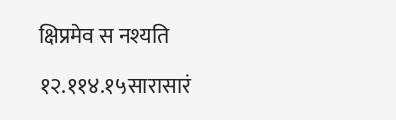क्षिप्रमेव स नश्यति

१२.११४.१५सारासारं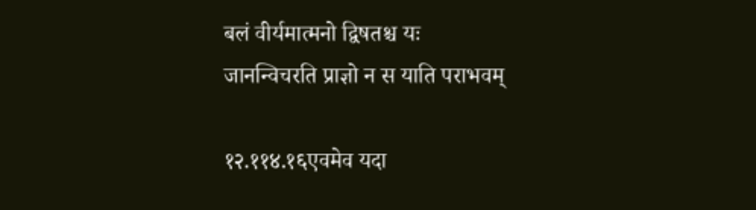बलं वीर्यमात्मनो द्विषतश्च यः
जानन्विचरति प्राज्ञो न स याति पराभवम्

१२.११४.१६एवमेव यदा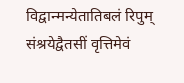विद्वान्मन्येतातिबलं रिपुम्
संश्रयेद्वैतसीं वृत्तिमेवं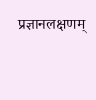प्रज्ञानलक्षणम्